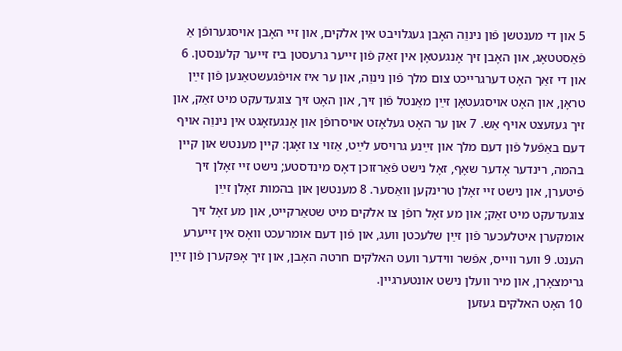5 און די מענטשן פֿון נינוֵה האָבן געגלױבט אין אלֹקים, און זײ האָבן אױסגערופֿן אַ פֿאַסטטאָג, און האָבן זיך אָנגעטאָן אין זאַק פֿון זײער גרעסטן ביז זײער קלענסטן. 6 און די זאַך האָט דערגרײכט צום מלך פֿון נינוֵה, און ער איז אױפֿגעשטאַנען פֿון זײַן טראָן, און האָט אױסגעטאָן זײַן מאַנטל פֿון זיך, און האָט זיך צוגעדעקט מיט זאַק, און זיך געזעצט אױף אַש. 7 און ער האָט געלאָזט אױסרופֿן און אָנגעזאָגט אין נינוֵה אױף דעם באַפֿעל פֿון דעם מלך און זײַנע גרױסע לײַט, אַזױ צו זאָגן: קײן מענטש און קײן בהמה, רינדער אָדער שאָף, זאָל נישט פֿאַרזוכן דאָס מינדסטע; נישט זײ זאָלן זיך פֿיטערן, און נישט זײ זאָלן טרינקען װאַסער. 8 מענטשן און בהמות זאָלן זײַן צוגעדעקט מיט זאַק; און מע זאָל רופֿן צו אלֹקים מיט שטאַרקײט, און מע זאָל זיך אומקערן איטלעכער פֿון זײַן שלעכטן װעג, און פֿון דעם אומרעכט װאָס אין זײערע הענט. 9 װער װײס, אפֿשר װידער װעט האלֹקים חרטה האָבן, און זיך אָפּקערן פֿון זײַן גרימצאָרן, און מיר װעלן נישט אונטערגײן.
10 האָט האלֹקים געזען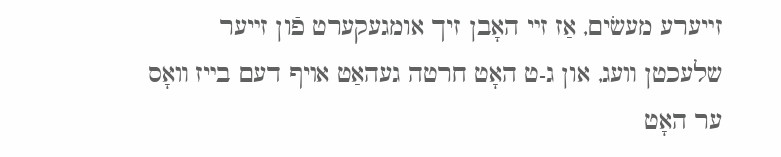זײערע מעשׂים, אַז זײ האָבן זיך אומגעקערט פֿון זײער שלעכטן װעג, און ג-ט האָט חרטה געהאַט אױף דעם בײז װאָס ער האָט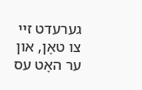גערעדט זײ צו טאָן, און ער האָט עס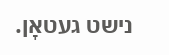נישט געטאָן.